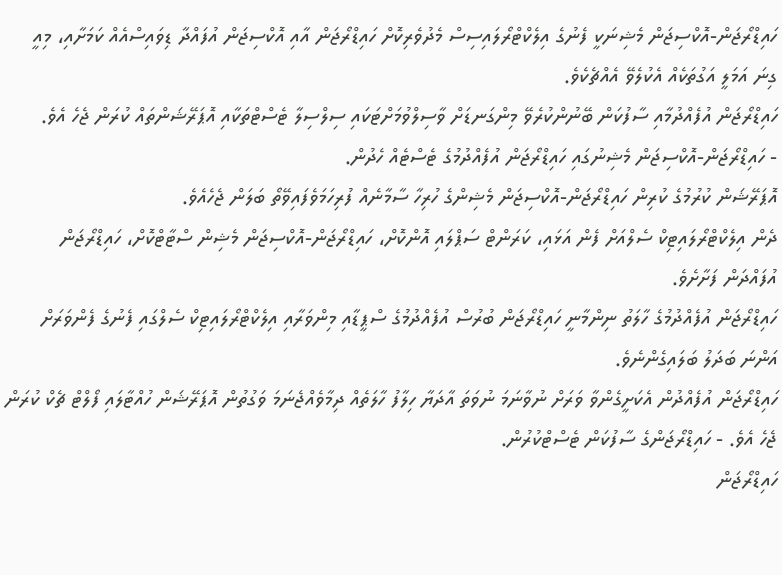ހައިޑްރޯޖަން-އޮކްސިޖަން މެޝިނަކީ ފެނުގެ އިލެކްޓްރޯލައިސިސް މެދުވެރިކޮށް ހައިޑްރޯޖަން އާއި އޮކްސިޖަން އުފައްދާ ޑިވައިސްއެއް ކަމަށާއި، މިއީ ގިނަ އަމަލީ އަގުތަކެއް އެކުލެވޭ އެއްޗެކެވެ.
ހައިޑްރޯޖަން އުފެއްދުމާއި ސާފުކަން ބޭނުންކުރެވޭ މިންގަނޑަށް ވާސިލްވުމަށްޓަކައި ސިލްސިލާ ޓެސްޓްތަކާއި އޮޕަރޭޝަންތައް ކުރަން ޖެހެ އެވެ.
- ހައިޑްރޯޖަން-އޮކްސިޖަން މެޝިނުގައި ހައިޑްރޯޖަން އުފެއްދުމުގެ ޓެސްޓެއް ހެދުން.
އޮޕަރޭޝަން ކުރުމުގެ ކުރިން ހައިޑްރޯޖަން-އޮކްސިޖަން މެޝިންގެ ހުރިހާ ސާމާނެއް ފުރިހަމަވެފައިވޭތޯ ބަލަން ޖެހެއެވެ.
ދެން އިލެކްޓްރޯލައިޓިކް ސެލްއަށް ފެން އަޅައި، ކަރަންޓް ސަޕްލައި އޮންކޮށް، ހައިޑްރޯޖަން-އޮކްސިޖަން މެޝިން ސްޓާޓްކޮށް، ހައިޑްރޯޖަން އުފައްދަން ފަށާށެވެ.
ހައިޑްރޯޖަން އުފެއްދުމުގެ ހާލަތު ނިންމާނީ ހައިޑްރޯޖަން ބުރުސް އުފެއްދުމުގެ ސްޕީޑާއި މިންވަރާއި އިލެކްޓްރޯލައިޓިކް ސެލްގައި ފެނުގެ ފެންވަރަށް އަންނަ ބަދަލު ބަލައިގެންނެވެ.
ހައިޑްރޯޖަން އުފެއްދުން އެކަށީގެންވާ ވަރަށް ނުވާނަމަ ނުވަތަ އާދަޔާ ހިލާފު ހާލަތެއް ދިމާވެއްޖެނަމަ ވަގުތުން އޮޕަރޭޝަން ހުއްޓާލައި ފޯލްޓް ޗެކް ކުރަން ޖެހެ އެވެ. - ހައިޑްރޯޖަންގެ ސާފުކަން ޓެސްޓްކުރުން.
ހައިޑްރޯޖަން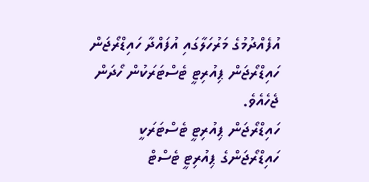އުފެއްދުމުގެ މަރުހަލާގައި އުފައްދާ ހައިޑްރޯޖަން ހައިޑްރޯޖަން ޕިއުރިޓީ ޓެސްޓަރަކުން ހޯދަން ޖެހެއެވެ.
ހައިޑްރޯޖަން ޕިއުރިޓީ ޓެސްޓަރަކީ ހައިޑްރޯޖަންގެ ޕިއުރިޓީ ޓެސްޓް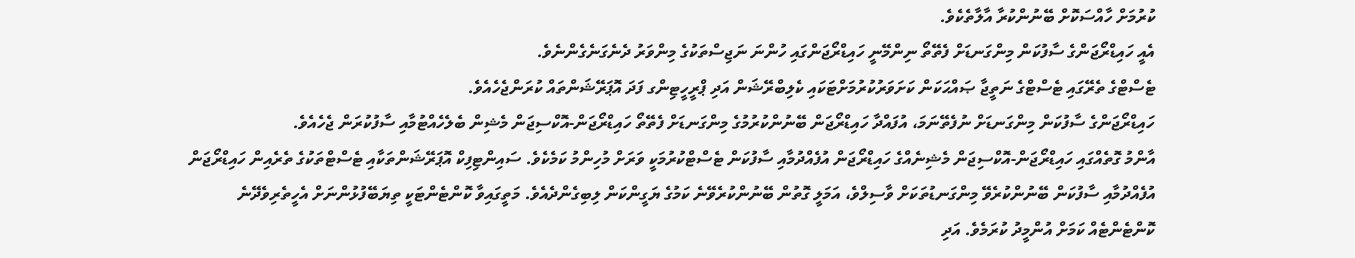ކުރުމަށް ހާއްސަކޮށް ބޭނުންކުރާ އާލާތެކެވެ.
އެއީ ހައިޑްރޯޖަންގެ ސާފުކަން މިންގަނޑަށް ފެތޭތޯ ނިންމޭނީ ހައިޑްރޯޖަންގައި ހުންނަ ނަޖިސްތަކުގެ މިންވަރު ދެނެގަނެގެންނެވެ.
ޓެސްޓްގެ ތެރޭގައި ޓެސްޓްގެ ނަތީޖާ ޞައްޙަކަން ކަށަވަރުކުރުމަށްޓަކައި ކެލިބްރޭޝަން އަދި ޕްރީހީޓިންގ ފަދަ އޮޕަރޭޝަންތައް ކުރަންޖެހެއެވެ.
ހައިޑްރޯޖަންގެ ސާފުކަން މިންގަނޑަށް ނުފެތޭނަމަ، އުފައްދާ ހައިޑްރޯޖަން ބޭނުންކުރުމުގެ މިންގަނޑަށް ފެތޭތޯ ހައިޑްރޯޖަން-އޮކްސިޖަން މެޝިން ބެލެހެއްޓުމާއި ސާފުކުރަން ޖެހެއެވެ.
އާންމު ގޮތެއްގައި ހައިޑްރޯޖަން-އޮކްސިޖަން މެޝިނެއްގެ ހައިޑްރޯޖަން އުފެއްދުމާއި ސާފުކަން ޓެސްޓްކުރުމަކީ ވަރަށް މުހިންމު ކަމެކެވެ. ސައިންޓިފިކް އޮޕަރޭޝަންތަކާއި ޓެސްޓްތަކުގެ ތެރެއިން ހައިޑްރޯޖަން އުފެއްދުމާއި ސާފުކަން ބޭނުންކުރެވޭ މިންގަނޑުތަކަށް ވާސިލްވެ، އަމަލީ ގޮތުން ބޭނުންކުރެވޭނެ ކަމުގެ ޔަގީންކަން ލިބިގެންދެއެވެ. މަތީގައިވާ ކޮންޓެންޓަކީ ތިޔަބޭފުޅުންނަށް އެހީތެރިވެދޭނެ ކޮންޓެންޓެއް ކަމަށް އުންމީދު ކުރަމެވެ. އަދި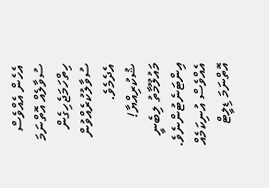އެހެން އެއްވެސް ސުވާލެއް އޮތްނަމަ ހިތްހަމަޖެހިގެން ސުވާލުކުރެއްވުން އެދެމެވެ. ޝުކުރިއްޔާ! މައުލޫމާތު ލިބެނީ އިންޓަނެޓުންނެވެ. އެއްވެސް އުނިކަމެއް އޮތްނަމަ ޑިލީޓް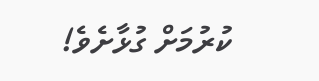ކުރުމަށް ގުޅާށެވެ!